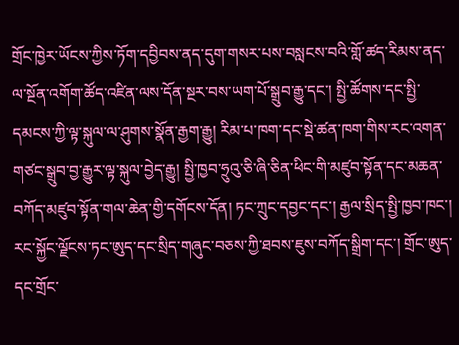གྲོང་ཁྱེར་ཡོངས་ཀྱིས་ཏོག་དབྱིབས་ནད་དུག་གསར་པས་བསླངས་བའི་གློ་ཚད་རིམས་ནད་ལ་སྔོན་འགོག་ཚོད་འཛིན་ལས་དོན་སྔར་བས་ཡག་པོ་སྒྲུབ་རྒྱུ་དང་། སྤྱི་ཚོགས་དང་སྤྱི་དམངས་ཀྱི་ལྟ་སྐུལ་ལ་ཤུགས་སྣོན་རྒྱག་རྒྱུ། རིམ་པ་ཁག་དང་སྡེ་ཚན་ཁག་གིས་རང་འགན་གཙང་སྒྲུབ་བྱ་རྒྱུར་ལྟ་སྐུལ་བྱེད་རྒྱུ། སྤྱི་ཁྱབ་ཧྲུའུ་ཅི་ཞི་ཅིན་ཕིང་གི་མཛུབ་སྟོན་དང་མཆན་བཀོད་མཛུབ་སྟོན་གལ་ཆེན་གྱི་དགོངས་དོན། ཏང་ཀྲུང་དབྱང་དང་། རྒྱལ་སྲིད་སྤྱི་ཁྱབ་ཁང་། རང་སྐྱོང་ལྗོངས་ཏང་ཨུད་དང་སྲིད་གཞུང་བཅས་ཀྱི་ཐབས་ཇུས་བཀོད་སྒྲིག་དང་། གྲོང་ཨུད་དང་གྲོང་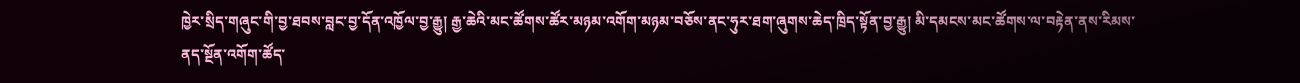ཁྱེར་སྲིད་གཞུང་གི་བྱ་ཐབས་བླང་བྱ་དོན་འཁྱོལ་བྱ་རྒྱུ། རྒྱ་ཆེའི་མང་ཚོགས་ཚོར་མཉམ་འགོག་མཉམ་བཅོས་ནང་ཧུར་ཐག་ཞུགས་ཆེད་ཁྲིད་སྟོན་བྱ་རྒྱུ། མི་དམངས་མང་ཚོགས་ལ་བརྟེན་ནས་རིམས་ནད་སྔོན་འགོག་ཚོད་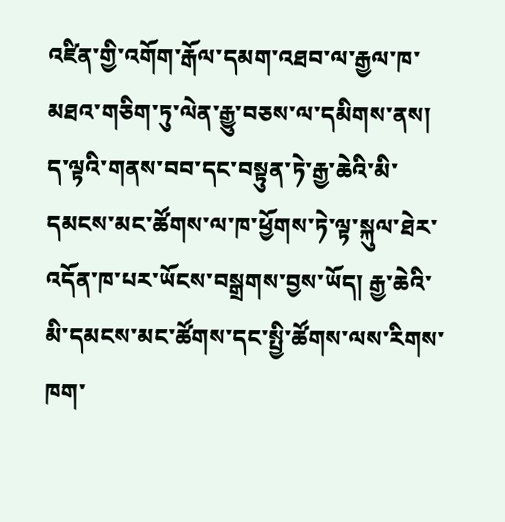འཛིན་གྱི་འགོག་རྒོལ་དམག་འཐབ་ལ་རྒྱལ་ཁ་མཐའ་གཅིག་ཏུ་ལེན་རྒྱུ་བཅས་ལ་དམིགས་ནས། ད་ལྟའི་གནས་བབ་དང་བསྟུན་ཏེ་རྒྱ་ཆེའི་མི་དམངས་མང་ཚོགས་ལ་ཁ་ཕྱོགས་ཏེ་ལྟ་སྐུལ་ཐེར་འདོན་ཁ་པར་ཡོངས་བསྒྲགས་བྱས་ཡོད། རྒྱ་ཆེའི་མི་དམངས་མང་ཚོགས་དང་སྤྱི་ཚོགས་ལས་རིགས་ཁག་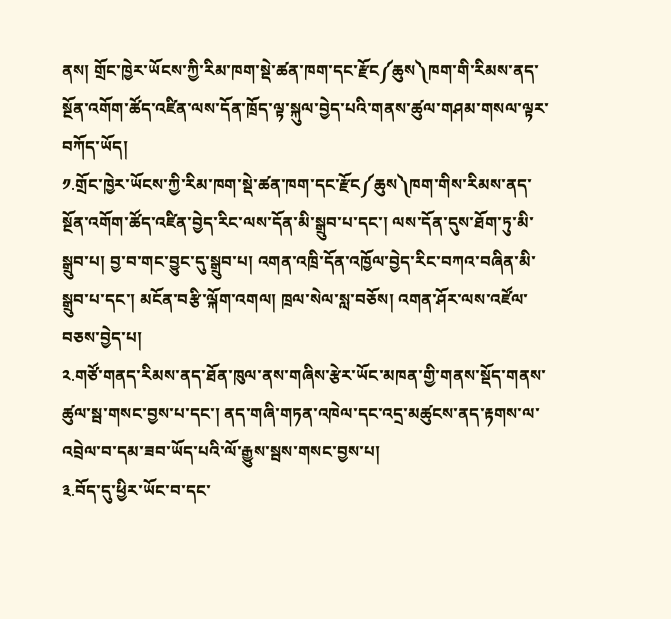ནས། གྲོང་ཁྱེར་ཡོངས་ཀྱི་རིམ་ཁག་སྡེ་ཚན་ཁག་དང་རྫོང༼ཆུས༽ཁག་གི་རིམས་ནད་སྔོན་འགོག་ཚོད་འཛིན་ལས་དོན་ཁྲོད་ལྟ་སྐུལ་བྱེད་པའི་གནས་ཚུལ་གཤམ་གསལ་ལྟར་བཀོད་ཡོད།
༡.གྲོང་ཁྱེར་ཡོངས་ཀྱི་རིམ་ཁག་སྡེ་ཚན་ཁག་དང་རྫོང༼ཆུས༽ཁག་གིས་རིམས་ནད་སྔོན་འགོག་ཚོད་འཛིན་བྱེད་རིང་ལས་དོན་མི་སྒྲུབ་པ་དང་། ལས་དོན་དུས་ཐོག་ཏུ་མི་སྒྲུབ་པ། བྱ་བ་གང་བྱུང་དུ་སྒྲུབ་པ། འགན་འཁྲི་དོན་འཁྱོལ་བྱེད་རིང་བཀའ་བཞིན་མི་སྒྲུབ་པ་དང་། མངོན་བརྩི་ལྐོག་འགལ། ཁྲལ་སེལ་སླ་བཅོས། འགན་ཤོར་ལས་འཛོལ་བཅས་བྱེད་པ།
༢.གཙོ་གནད་རིམས་ནད་ཐོན་ཁུལ་ནས་གཞིས་རྩེར་ཡོང་མཁན་གྱི་གནས་སྡོད་གནས་ཚུལ་སྦ་གསང་བྱས་པ་དང་། ནད་གཞི་གཏན་འཁེལ་དང་འདྲ་མཚུངས་ནད་རྟགས་ལ་འབྲེལ་བ་དམ་ཟབ་ཡོད་པའི་ལོ་རྒྱུས་སྦས་གསང་བྱས་པ།
༣.བོད་དུ་ཕྱིར་ཡོང་བ་དང་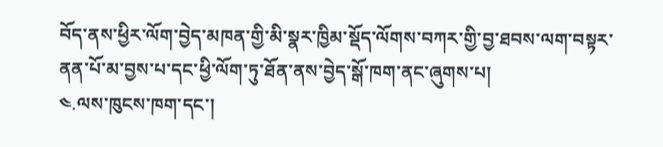བོད་ནས་ཕྱིར་ལོག་བྱེད་མཁན་གྱི་མི་སྣར་ཁྱིམ་སྡོད་ལོགས་བཀར་གྱི་བྱ་ཐབས་ལག་བསྟར་ནན་པོ་མ་བྱས་པ་དང་ཕྱི་ལོག་ཏུ་ཐོན་ནས་བྱེད་སྒོ་ཁག་ནང་ཞུགས་པ།
༤.ལས་ཁུངས་ཁག་དང་།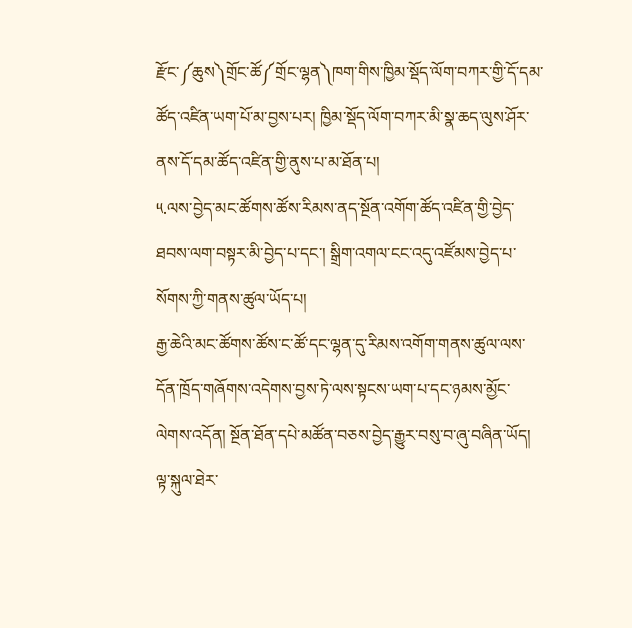རྫོང་༼ཆུས༽གྲོང་ཚོ༼གྲོང་ལྷན༽ཁག་གིས་ཁྱིམ་སྡོད་ལོག་བཀར་གྱི་དོ་དམ་ཚོད་འཛིན་ཡག་པོ་མ་བྱས་པར། ཁྱིམ་སྡོད་ལོག་བཀར་མི་སྣ་ཆད་ལུས་ཤོར་ནས་དོ་དམ་ཚོད་འཛིན་གྱི་ནུས་པ་མ་ཐོན་པ།
༥.ལས་བྱེད་མང་ཚོགས་ཚོས་རིམས་ནད་སྔོན་འགོག་ཚོད་འཛིན་གྱི་བྱེད་ཐབས་ལག་བསྟར་མི་བྱེད་པ་དང་། སྒྲིག་འགལ་ངང་འདུ་འཛོམས་བྱེད་པ་སོགས་ཀྱི་གནས་ཚུལ་ཡོད་པ།
རྒྱ་ཆེའི་མང་ཚོགས་ཚོས་ང་ཚོ་དང་ལྷན་དུ་རིམས་འགོག་གནས་ཚུལ་ལས་དོན་ཁྲོད་གཞོགས་འདེགས་བྱས་ཏེ་ལས་སྟངས་ཡག་པ་དང་ཉམས་མྱོང་ལེགས་འདོན། སྔོན་ཐོན་དཔེ་མཚོན་བཅས་བྱེད་རྒྱུར་བསུ་བ་ཞུ་བཞིན་ཡོད།
ལྟ་སྐུལ་ཐེར་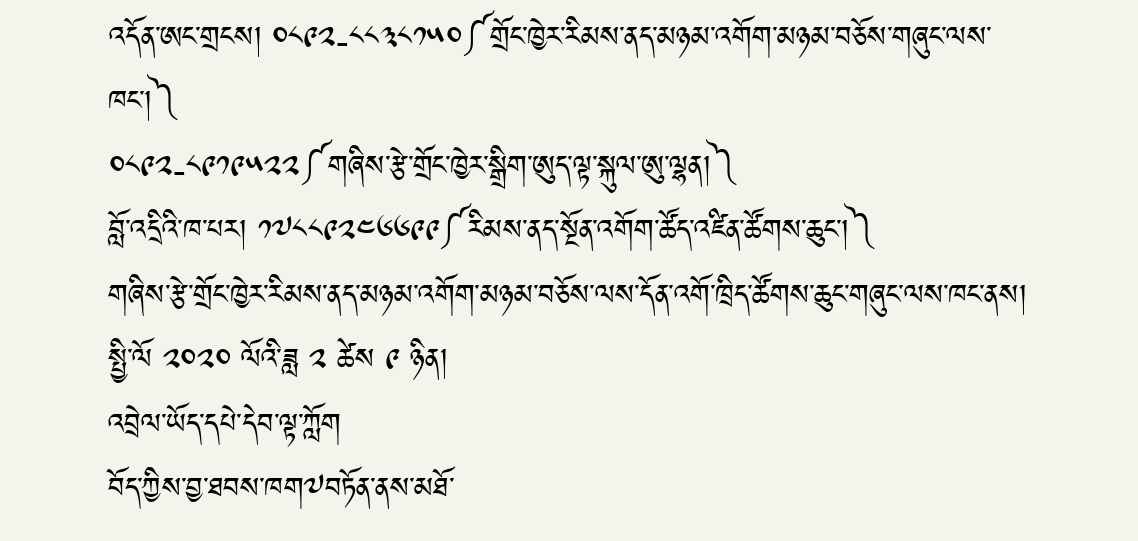འདོན་ཨང་གྲངས། ༠༨༩༢-༨༨༣༨༡༥༠༼གྲོང་ཁྱེར་རིམས་ནད་མཉམ་འགོག་མཉམ་བཅོས་གཞུང་ལས་ཁང་།༽
༠༨༩༢-༨༩༡༩༥༢༢༼གཞིས་རྩེ་གྲོང་ཁྱེར་སྒྲིག་ཨུད་ལྟ་སྐུལ་ཨུ་ལྷན།༽
བློ་འདྲིའི་ཁ་པར། ༡༧༨༨༩༢༤༦༦༩༩༼རིམས་ནད་སྔོན་འགོག་ཚོད་འཛིན་ཚོགས་ཆུང་།༽
གཞིས་རྩེ་གྲོང་ཁྱེར་རིམས་ནད་མཉམ་འགོག་མཉམ་བཅོས་ལས་དོན་འགོ་ཁྲིད་ཚོགས་ཆུང་གཞུང་ལས་ཁང་ནས།
སྤྱི་ལོ ༢༠༢༠ ལོའི་ཟླ ༢ ཚེས ༩ ཉིན།
འབྲེལ་ཡོད་དཔེ་དེབ་ལྟ་ཀློག
བོད་ཀྱིས་བྱ་ཐབས་ཁག༧བཏོན་ནས་མཐོ་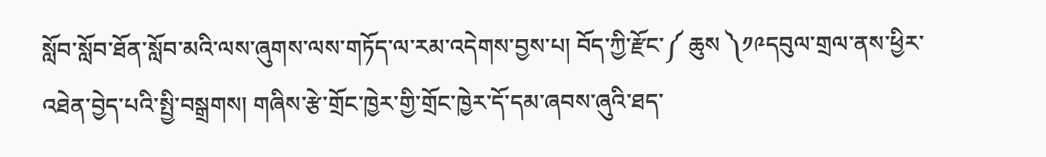སློབ་སློབ་ཐོན་སློབ་མའི་ལས་ཞུགས་ལས་གཏོད་ལ་རམ་འདེགས་བྱས་པ། བོད་ཀྱི་རྫོང་༼ ཆུས ༽༡༩དབུལ་གྲལ་ནས་ཕྱིར་འཐེན་བྱེད་པའི་སྤྱི་བསྒྲགས། གཞིས་རྩེ་གྲོང་ཁྱེར་གྱི་གྲོང་ཁྱེར་དོ་དམ་ཞབས་ཞུའི་ཐད་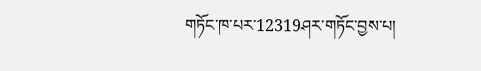གཏོང་ཁ་པར་12319ཤར་གཏོང་བྱས་པ།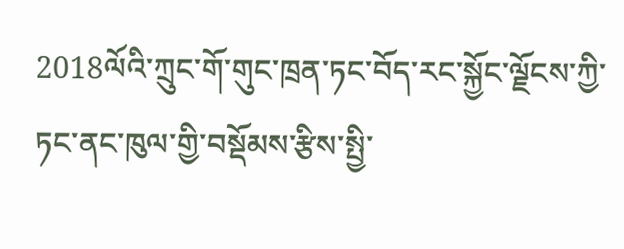2018ལོའི་ཀྲུང་གོ་གུང་ཁྲན་ཏང་བོད་རང་སྐྱོང་ལྗོངས་ཀྱི་ཏང་ནང་ཁུལ་གྱི་བསྡོམས་རྩིས་སྤྱི་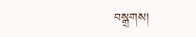བསྒྲགས།